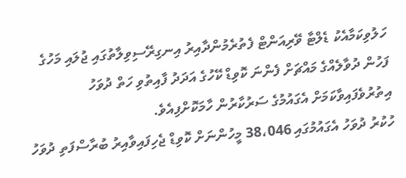ހަލުވިކަމާއެކު ޑެލްޓާ ވޭރިއަންޓް ފެތުރެމުންދާއިރު އިނގިރޭސިވިލާތުގައި ޖުލައި މަހުގެ ފަހުން ދުވާލެއްގެ މައްޗަށް ފެންނަ ކޮވިޑް ކޭހުގެ އަދަދު ފާއިތުވި ހަތް ދުވަހު އިތުރުވެފައިވާކަމަށް އެގައުމުގެ ސަރުކާރުން ހާމަކޮށްފިއެވެ.
ހުކުރު ދުވަހު އެގައުމުގައި 38،046 މީހުންނަށް ކޮވިޑް ޖެހިފައިވާއިރު ބުރާސްފަތި ދުވަހު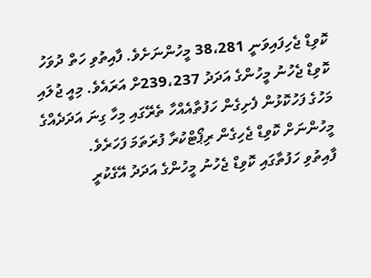ކޮވިޑް ޖެހިފައިވަނީ 38،281 މީހުންނަށެވެ. ފާއިތުވި ހަތް ދުވަހު ކޮވިޑް ޖެހުނު މީހުންގެ އަދަދު 239،237ށް އަރައެވެ. މިއީ ޖުލައި މަހުގެ ފަހުކޮޅުން ފެށިގެން ހަފުތާއެއްހާ ތެރޭގައި މިހާ ގިނަ އަދަދެއްގެ މީހުންނަށް ކޮވިޑް ޖެހިގެން ރިޕޯޓްކުރާ ފުރަތަމަ ފަހަރެވެ.
ފާއިތުވި ހަފުތާގައި ކޮވިޑް ޖެހުނު މީހުންގެ އަދަދު އޭގެކުރީ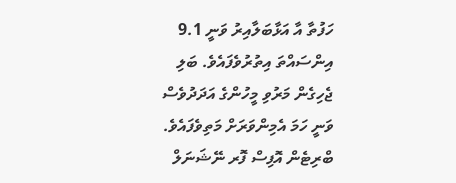ހަފުތާ އާ އަޅާބަލާއިރު ވަނީ 9.1 އިންސައްތަ އިތުރުވެފައެވެ. ބަލި ޖެހިގެން މަރުވި މީހުންގެ އަދަދުވެސް ވަނީ ހަމަ އެމިންވަރަށް މަތިވެފައެވެ.
ބްރިޓެން އޮފިސް ފޮރ ނޭޝަނަލް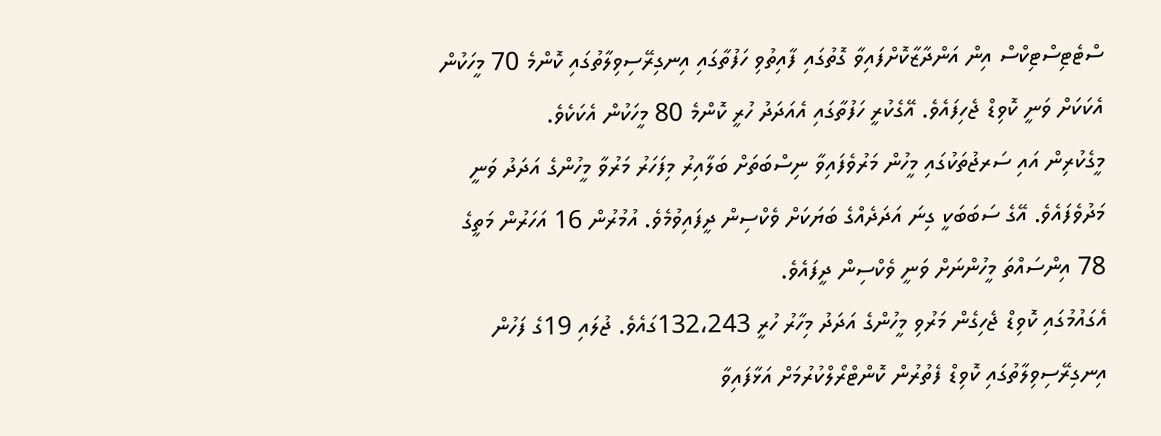ސްޓެޓިސްޓިކްސް އިން އަންދާޒާކޮށްފައިވާ ގޮތުގައި ފާއިތުވި ހަފުތާގައި އިނގިރޭސިވިލާތުގައި ކޮންމެ 70 މީހަކުން އެކަކަށް ވަނީ ކޮވިޑް ޖެހިފައެވެ. އޭގެކުރީ ހަފުތާގައި އެއަދަދު ހުރީ ކޮންމެ 80 މީހަކުން އެކަކެވެ.
މީގެކުރިން އައި ސަރޖުތަކުގައި މީހުން މަރުވެފައިވާ ނިސްބަތަށް ބަލާއިރު މިފަހަރު މަރުވާ މީހުންގެ އަދަދު ވަނީ މަދުވެފައެވެ. އޭގެ ސަބަބަކީ ގިނަ އަދަދެއްގެ ބަޔަކަށް ވެކްސިން ދީފައިވުމެވެ. އުމުރުން 16 އަހަރުން މަތީގެ 78 އިންސައްތަ މީހުންނަށް ވަނީ ވެކްސިން ދީފައެވެ.
އެގައުމުގައި ކޮވިޑް ޖެހިގެން މަރުވި މީހުންގެ އަދަދު މިހާރު ހުރީ 132،243ގައެވެ. ޖުލައި 19ގެ ފަހުން އިނގިރޭސިވިލާތުގައި ކޮވިޑް ފެތުރުން ކޮންޓްރޯލްކުރުމަށް އަޅާފައިވާ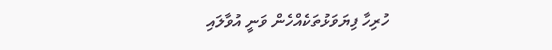ހުރިހާ ފިޔަވަޅުތަކެއްހެން ވަނީ އުވާލައި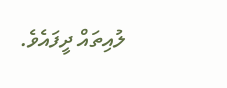ލުއިތައް ދީފައެވެ.